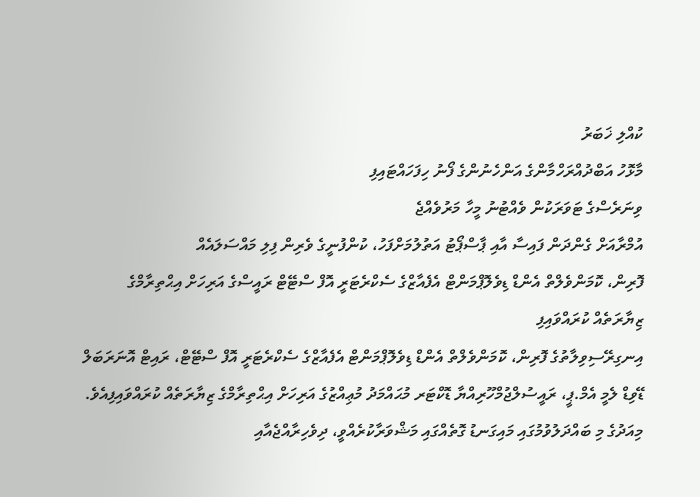ކުއްލި ޚަބަރު
މާޅޮހު އަބްދުއްރަހްމާންގެ އަންހެނުންގެ ފޯނު ހިފަހައްޓައިފި
ވިނަރެސްގެ ޓަވަރަކުން ވެއްޓުނު މީހާ މަރުވެއްޖެ
އުމްރާއަށް ގެންދަން ފައިސާ އާއި ޕާސްޕޯޓު އަތުލުމަށްފަހު، ކުންފުނީގެ ވެރިން ފިލި މައްސަލައެއް
ފޮރިން، ކޮމަންވެލްތް އެންޑް ޑިވެލޮޕްމަންޓް އެފެއާޒްގެ ސެކްރެޓަރީ އޮފް ސްޓޭޓް ރައީސްގެ އަރިހަށް އިޙްތިރާމްގެ ޒިޔާރަތެއް ކުރައްވައިފި
އިނގިރޭސިވިލާތުގެ ފޮރިން، ކޮމަންވެލްތް އެންޑް ޑިވެލޮޕްމަންޓް އެފެއާޒްގެ ސެކްރެޓަރީ އޮފް ސްޓޭޓް، ރައިޓް އޮނަރަބަލް ޑޭވިޑް ލެމީ އެމް.ޕީ، ރައީސުލްޖުމްހޫރިއްޔާ ޑޮކްޓަރ މުޙައްމަދު މުޢިއްޒުގެ އަރިހަށް އިޙްތިރާމްގެ ޒިޔާރަތެއް ކުރައްވައިފިއެވެ.
މިއަދުގެ މި ބައްދަލުވުމުގައި މައިގަނޑު ގޮތެއްގައި މަޝްވަރާކުރެއްވީ، ދިވެހިރާއްޖެއާއި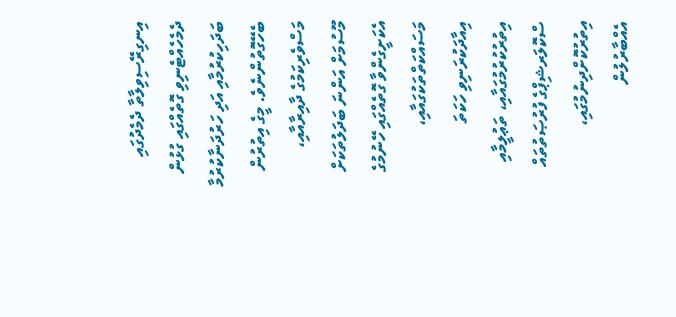އިނގިރޭސިވިލާތާ ދެމެދުގައި ދެމެހެއްޓެނިވި ގޮތެއްގައި ގުޅުން ބަދަހިކުރުމާއި އަދި ހަރުދަނާކުރުމާ ބެހޭގޮތުންނެވެ. މީގެ އިތުރުން މަސްވެރިކަމުގެ ދާއިރާއާއި، މޫސުމަށް އަންނަ ބަދަލުތަކަށް އެކަށީގެންވާ ގޮތެއްގައި ހޭނުމުގެ މަސައްކަތްތަކުގައާއި، އިއާދަކުރަނިވި ހަކަތަ އިތުރުކުރުމުގައާއި، ތަޢުލީމާއި ސްކޮލަރޝިޕްގެ ފުރުޞަތުތައް އިތުރުކޮށްދިނުމުގައި، އެއްބާރުލުން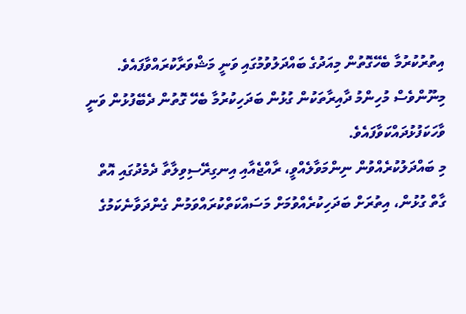އިތުރުކުރުމާ ބެހޭގޮތުން މިއަދުގެ ބައްދަލުވުމުގައި ވަނީ މަޝްވަރާކުރައްވާފައެވެ. މިނޫންވެސް މުހިންމު ދާއިރާތަކުން ގުޅުން ބަދަހިކުރުމާ ބެހޭ ގޮތުން ދެބޭފުޅުން ވަނީ ވާހަކަފުޅުދައްކަވާފައެވެ.
މި ބައްދަލުކުރެއްވުން ނިންމަވާލެއްވީ، ރާއްޖެއާއި އިނގިރޭސިވިލާތާ ދެމެދުގައި އޮތް ގާތް ގުޅުން، އިތުރަށް ބަދަހިކުރެއްވުމަށް މަސައްކަތްކުރައްވަމުން ގެންދަވާނެކަމުގެ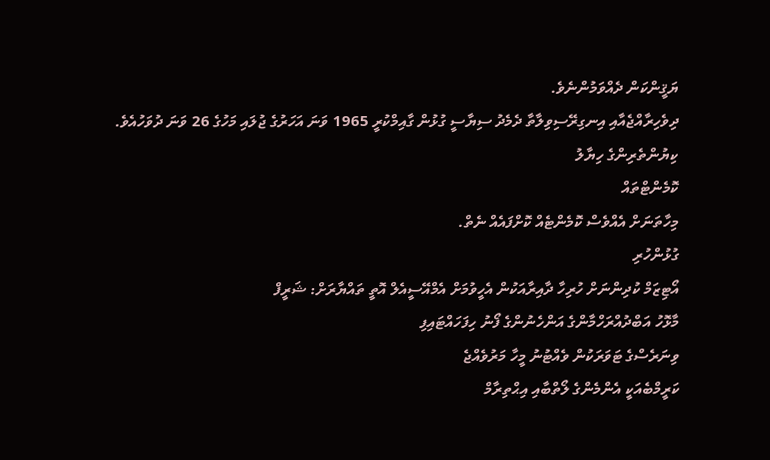ޔަޤީންކަން ދެއްވަމުންނެވެ.
ދިވެހިރާއްޖެއާއި އިނގިރޭސިވިލާތާ ދެމެދު ސިޔާސީ ގުޅުން ގާއިމްކުރީ 1965 ވަނަ އަހަރުގެ ޖުލައި މަހުގެ 26 ވަނަ ދުވަހުއެވެ.
ކިޔުންތެރިންގެ ހިޔާލު
ކޮމެންޓްތައް
މިހާތަނަށް އެއްވެސް ކޮމެންޓެއް ކޮށްފައެއް ނެތް.
ގުޅުންހުރި
އޯޓިޒަމް ކުދިންނަށް ހުރިހާ ދާއިރާއަކުން އެހީވުމަށް އެމްއޭސީއެލް އޮތީ ތައްޔާރަށް: ޝަރީފް
މާޅޮހު އަބްދުއްރަހްމާންގެ އަންހެނުންގެ ފޯނު ހިފަހައްޓައިފި
ވިނަރެސްގެ ޓަވަރަކުން ވެއްޓުނު މީހާ މަރުވެއްޖެ
ކަރީމްބެއަކީ އެންމެންގެ ލޯތްބާއި އިޙްތިރާމް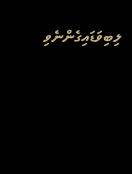ލިބިވަޑައިގެންނެވި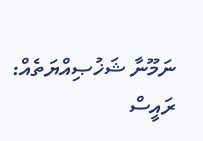ނަމޫނާ ޝަޚުޞިއްޔަތެއް: ރައީސް